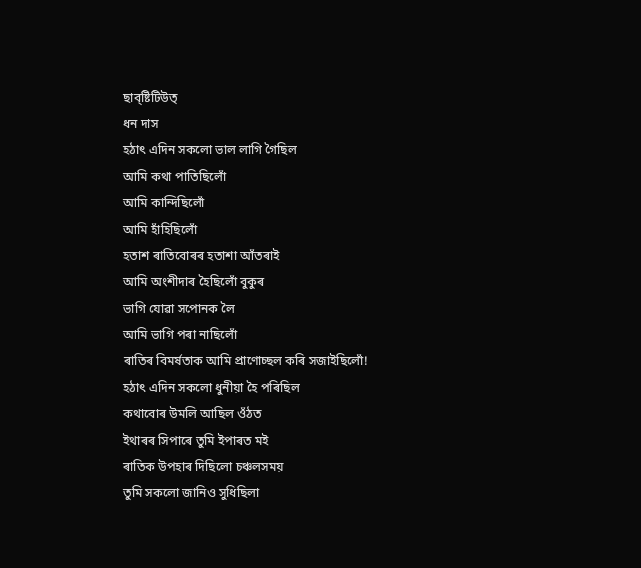ছাব্ষ্টিটিউত্
ধন দাস
হঠাৎ এদিন সকলো ভাল লাগি গৈছিল
আমি কথা পাতিছিলোঁ
আমি কান্দিছিলোঁ
আমি হাঁহিছিলোঁ
হতাশ ৰাতিবোৰৰ হতাশা আঁতৰাই
আমি অংশীদাৰ হৈছিলোঁ বুকুৰ
ভাগি যোৱা সপোনক লৈ
আমি ভাগি পৰা নাছিলোঁ
ৰাতিৰ বিমৰ্ষতাক আমি প্ৰাণোচ্ছল কৰি সজাইছিলোঁ!
হঠাৎ এদিন সকলো ধুনীয়া হৈ পৰিছিল
কথাবোৰ উমলি আছিল ওঁঠত
ইথাৰৰ সিপাৰে তুমি ইপাৰত মই
ৰাতিক উপহাৰ দিছিলো চঞ্চলসময়
তুমি সকলো জানিও সুধিছিলা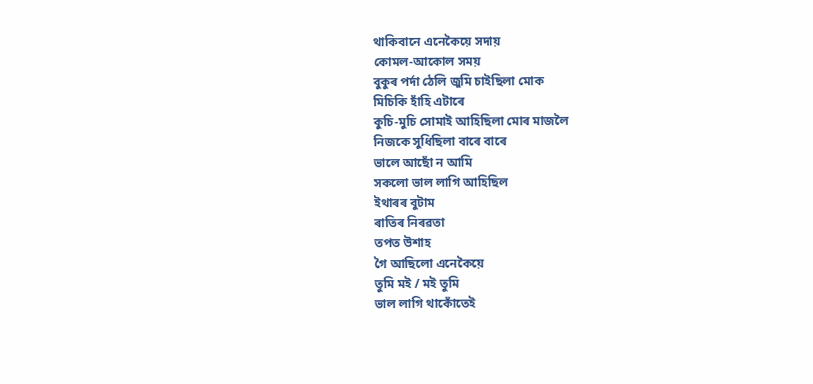থাকিবানে এনেকৈয়ে সদায়
কোমল-আকোল সময়
বুকুৰ পৰ্দা ঠেলি জুমি চাইছিলা মোক
মিচিকি হাঁহি এটাৰে
কুচি-মুচি সোমাই আহিছিলা মোৰ মাজলৈ
নিজকে সুধিছিলা বাৰে বাৰে
ভালে আছোঁ ন আমি
সকলো ভাল লাগি আহিছিল
ইথাৰৰ বুটাম
ৰাতিৰ নিৰৱতা
তপত উশাহ
গৈ আছিলো এনেকৈয়ে
তুমি মই / মই তুমি
ভাল লাগি থাকোঁতেই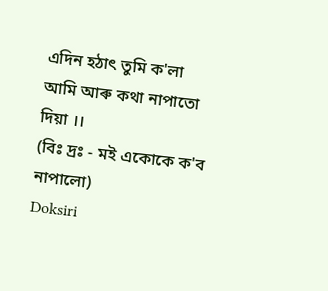এদিন হঠাৎ তুমি ক'লা
আমি আৰু কথা নাপাতো দিয়া ।।
(বিঃ দ্ৰঃ - মই একোকে ক'ব নাপালো)
Doksiri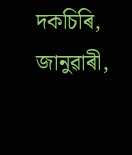দকচিৰি, জানুৱাৰী,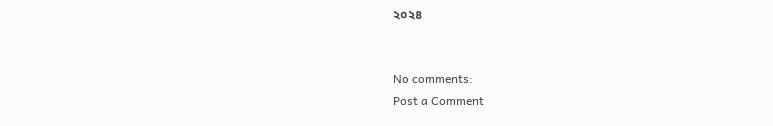২০২৪


No comments:
Post a Comment